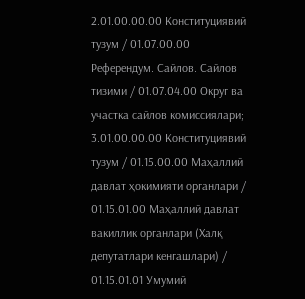2.01.00.00.00 Конституциявий тузум / 01.07.00.00 Референдум. Сайлов. Сайлов тизими / 01.07.04.00 Округ ва участка сайлов комиссиялари;
3.01.00.00.00 Конституциявий тузум / 01.15.00.00 Маҳаллий давлат ҳокимияти органлари / 01.15.01.00 Маҳаллий давлат вакиллик органлари (Халқ депутатлари кенгашлари) / 01.15.01.01 Умумий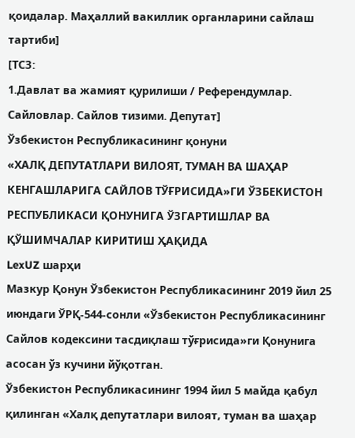қоидалар. Маҳаллий вакиллик органларини сайлаш тартиби]
[ТСЗ:
1.Давлат ва жамият қурилиши / Референдумлар. Сайловлар. Сайлов тизими. Депутат]
Ўзбекистон Республикасининг қонуни
«ХАЛҚ ДЕПУТАТЛАРИ ВИЛОЯТ, ТУМАН ВА ШАҲАР КЕНГАШЛАРИГА САЙЛОВ ТЎҒРИСИДА»ГИ ЎЗБЕКИСТОН РЕСПУБЛИКАСИ ҚОНУНИГА ЎЗГАРТИШЛАР ВА ҚЎШИМЧАЛАР КИРИТИШ ҲАҚИДА
LexUZ шарҳи
Мазкур Қонун Ўзбекистон Республикасининг 2019 йил 25 июндаги ЎРҚ-544-сонли «Ўзбекистон Республикасининг Сайлов кодексини тасдиқлаш тўғрисида»ги Қонунига асосан ўз кучини йўқотган.
Ўзбекистон Республикасининг 1994 йил 5 майда қабул қилинган «Халқ депутатлари вилоят, туман ва шаҳар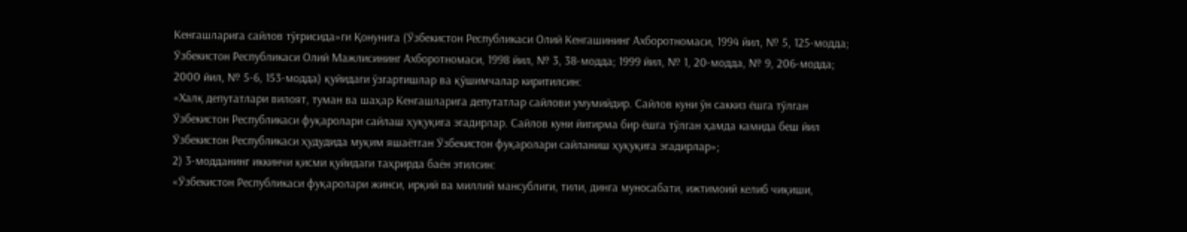Кенгашларига сайлов тўғрисида»ги Қонунига (Ўзбекистон Республикаси Олий Кенгашининг Ахборотномаси, 1994 йил, № 5, 125-модда; Ўзбекистон Республикаси Олий Мажлисининг Ахборотномаси, 1998 йил, № 3, 38-модда; 1999 йил, № 1, 20-модда, № 9, 206-модда; 2000 йил, № 5-6, 153-модда) қуйидаги ўзгартишлар ва қўшимчалар киритилсин:
«Халқ депутатлари вилоят, туман ва шаҳар Кенгашларига депутатлар сайлови умумийдир. Сайлов куни ўн саккиз ёшга тўлган Ўзбекистон Республикаси фуқаролари сайлаш ҳуқуқига эгадирлар. Сайлов куни йигирма бир ёшга тўлган ҳамда камида беш йил Ўзбекистон Республикаси ҳудудида муқим яшаётган Ўзбекистон фуқаролари сайланиш ҳуқуқига эгадирлар»;
2) 3-модданинг иккинчи қисми қуйидаги таҳрирда баён этилсин:
«Ўзбекистон Республикаси фуқаролари жинси, ирқий ва миллий мансублиги, тили, динга муносабати, ижтимоий келиб чиқиши,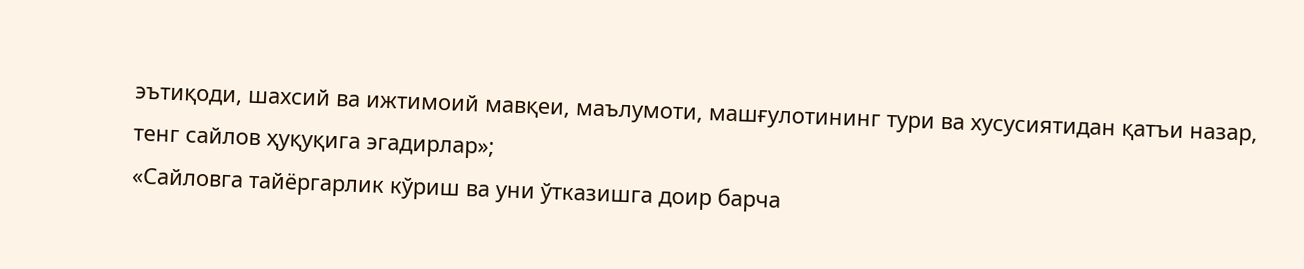эътиқоди, шахсий ва ижтимоий мавқеи, маълумоти, машғулотининг тури ва хусусиятидан қатъи назар, тенг сайлов ҳуқуқига эгадирлар»;
«Сайловга тайёргарлик кўриш ва уни ўтказишга доир барча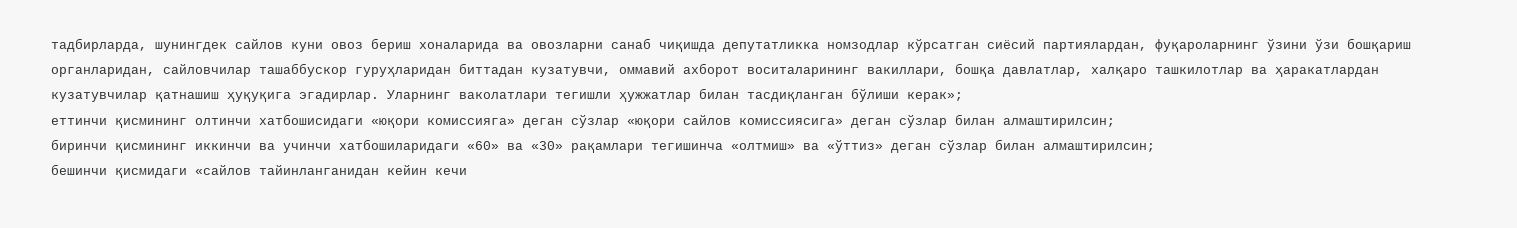тадбирларда, шунингдек сайлов куни овоз бериш хоналарида ва овозларни санаб чиқишда депутатликка номзодлар кўрсатган сиёсий партиялардан, фуқароларнинг ўзини ўзи бошқариш органларидан, сайловчилар ташаббускор гуруҳларидан биттадан кузатувчи, оммавий ахборот воситаларининг вакиллари, бошқа давлатлар, халқаро ташкилотлар ва ҳаракатлардан кузатувчилар қатнашиш ҳуқуқига эгадирлар. Уларнинг ваколатлари тегишли ҳужжатлар билан тасдиқланган бўлиши керак»;
еттинчи қисмининг олтинчи хатбошисидаги «юқори комиссияга» деган сўзлар «юқори сайлов комиссиясига» деган сўзлар билан алмаштирилсин;
биринчи қисмининг иккинчи ва учинчи хатбошиларидаги «60» ва «30» рақамлари тегишинча «олтмиш» ва «ўттиз» деган сўзлар билан алмаштирилсин;
бешинчи қисмидаги «сайлов тайинланганидан кейин кечи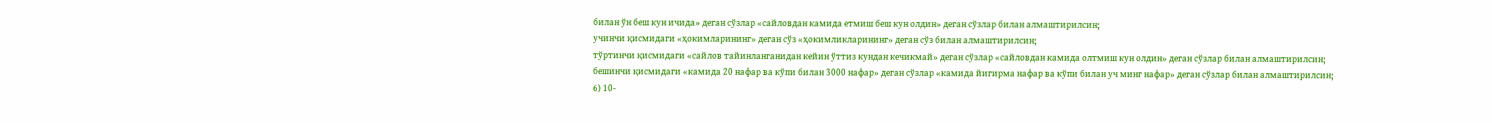билан ўн беш кун ичида» деган сўзлар «сайловдан камида етмиш беш кун олдин» деган сўзлар билан алмаштирилсин;
учинчи қисмидаги «ҳокимларининг» деган сўз «ҳокимликларининг» деган сўз билан алмаштирилсин;
тўртинчи қисмидаги «сайлов тайинланганидан кейин ўттиз кундан кечикмай» деган сўзлар «сайловдан камида олтмиш кун олдин» деган сўзлар билан алмаштирилсин;
бешинчи қисмидаги «камида 20 нафар ва кўпи билан 3000 нафар» деган сўзлар «камида йигирма нафар ва кўпи билан уч минг нафар» деган сўзлар билан алмаштирилсин;
6) 10-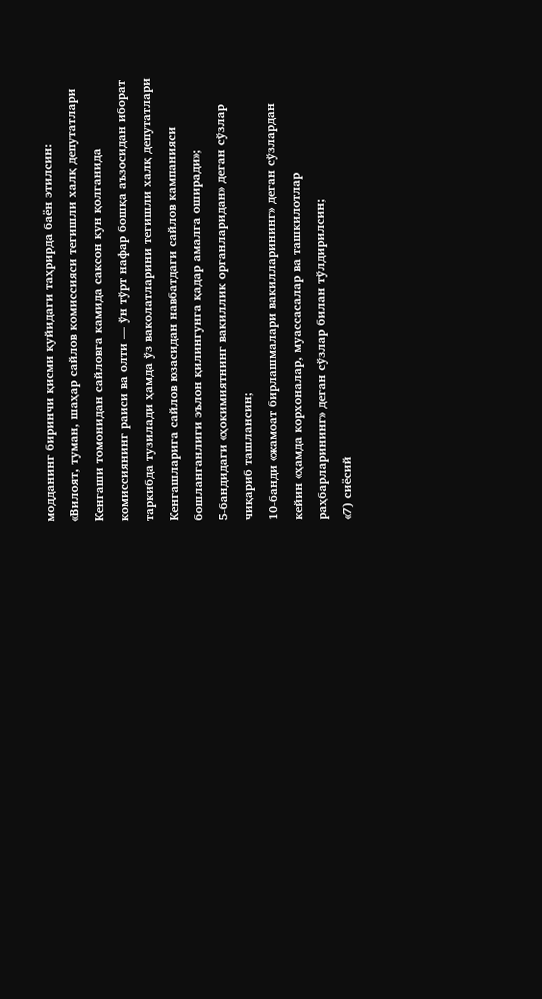модданинг биринчи қисми қуйидаги таҳрирда баён этилсин:
«Вилоят, туман, шаҳар сайлов комиссияси тегишли халқ депутатлари Кенгаши томонидан сайловга камида саксон кун қолганида комиссиянинг раиси ва олти — ўн тўрт нафар бошқа аъзосидан иборат таркибда тузилади ҳамда ўз ваколатларини тегишли халқ депутатлари Кенгашларига сайлов юзасидан навбатдаги сайлов кампанияси бошланганлиги эълон қилингунга қадар амалга оширади»;
5-бандидаги «ҳокимиятнинг вакиллик органларидан» деган сўзлар чиқариб ташлансин;
10-банди «жамоат бирлашмалари вакилларининг» деган сўзлардан кейин «ҳамда корхоналар, муассасалар ва ташкилотлар раҳбарларининг» деган сўзлар билан тўлдирилсин;
«7) сиёсий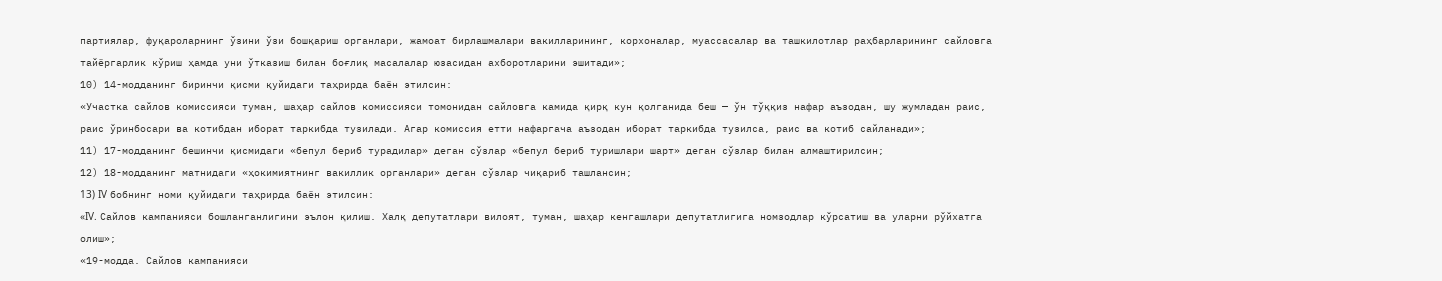партиялар, фуқароларнинг ўзини ўзи бошқариш органлари, жамоат бирлашмалари вакилларининг, корхоналар, муассасалар ва ташкилотлар раҳбарларининг сайловга тайёргарлик кўриш ҳамда уни ўтказиш билан боғлиқ масалалар юзасидан ахборотларини эшитади»;
10) 14-модданинг биринчи қисми қуйидаги таҳрирда баён этилсин:
«Участка сайлов комиссияси туман, шаҳар сайлов комиссияси томонидан сайловга камида қирқ кун қолганида беш — ўн тўққиз нафар аъзодан, шу жумладан раис, раис ўринбосари ва котибдан иборат таркибда тузилади. Агар комиссия етти нафаргача аъзодан иборат таркибда тузилса, раис ва котиб сайланади»;
11) 17-модданинг бешинчи қисмидаги «бепул бериб турадилар» деган сўзлар «бепул бериб туришлари шарт» деган сўзлар билан алмаштирилсин;
12) 18-модданинг матнидаги «ҳокимиятнинг вакиллик органлари» деган сўзлар чиқариб ташлансин;
13) IV бобнинг номи қуйидаги таҳрирда баён этилсин:
«IV. Сайлов кампанияси бошланганлигини эълон қилиш. Халқ депутатлари вилоят, туман, шаҳар кенгашлари депутатлигига номзодлар кўрсатиш ва уларни рўйхатга олиш»;
«19-модда. Сайлов кампанияси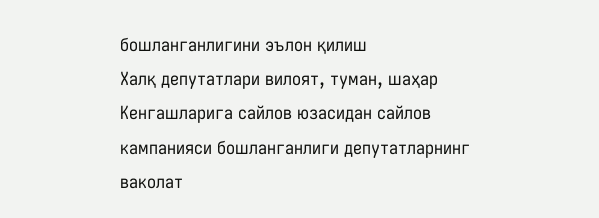бошланганлигини эълон қилиш
Халқ депутатлари вилоят, туман, шаҳар Кенгашларига сайлов юзасидан сайлов кампанияси бошланганлиги депутатларнинг ваколат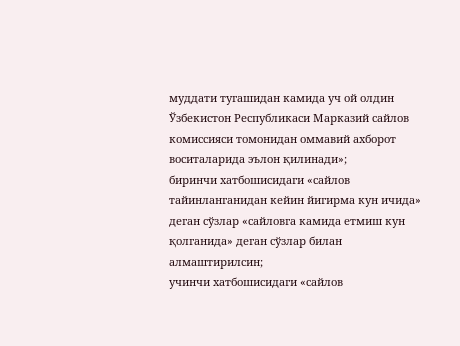муддати тугашидан камида уч ой олдин Ўзбекистон Республикаси Марказий сайлов комиссияси томонидан оммавий ахборот воситаларида эълон қилинади»;
биринчи хатбошисидаги «сайлов тайинланганидан кейин йигирма кун ичида» деган сўзлар «сайловга камида етмиш кун қолганида» деган сўзлар билан алмаштирилсин;
учинчи хатбошисидаги «сайлов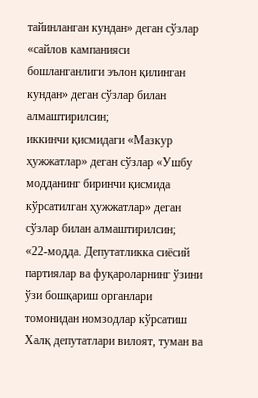тайинланган кундан» деган сўзлар «сайлов кампанияси бошланганлиги эълон қилинган кундан» деган сўзлар билан алмаштирилсин;
иккинчи қисмидаги «Мазкур ҳужжатлар» деган сўзлар «Ушбу модданинг биринчи қисмида кўрсатилган ҳужжатлар» деган сўзлар билан алмаштирилсин;
«22-модда. Депутатликка сиёсий партиялар ва фуқароларнинг ўзини ўзи бошқариш органлари томонидан номзодлар кўрсатиш
Халқ депутатлари вилоят, туман ва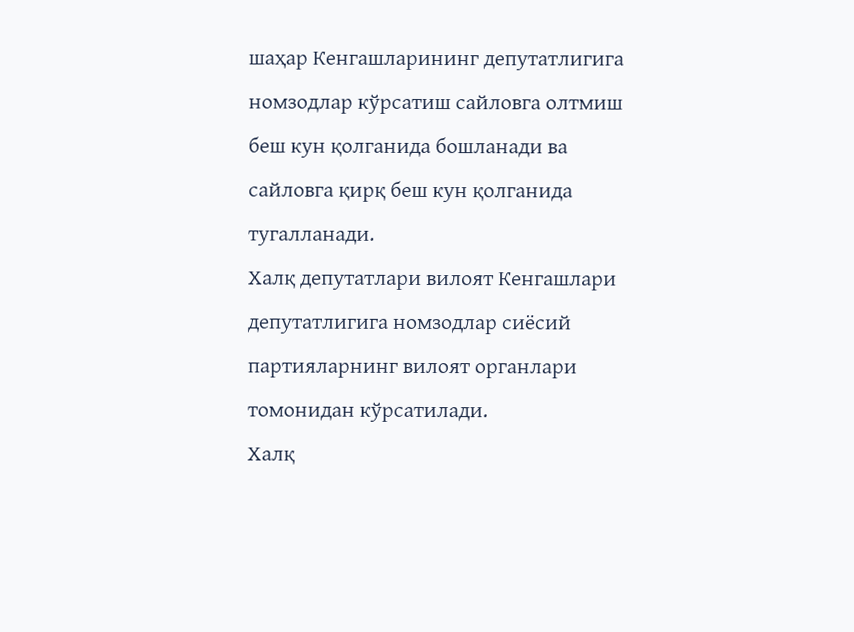шаҳар Кенгашларининг депутатлигига номзодлар кўрсатиш сайловга олтмиш беш кун қолганида бошланади ва сайловга қирқ беш кун қолганида тугалланади.
Халқ депутатлари вилоят Кенгашлари депутатлигига номзодлар сиёсий партияларнинг вилоят органлари томонидан кўрсатилади.
Халқ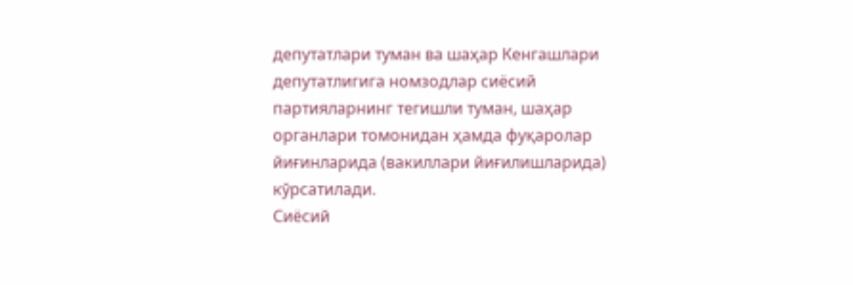депутатлари туман ва шаҳар Кенгашлари депутатлигига номзодлар сиёсий партияларнинг тегишли туман, шаҳар органлари томонидан ҳамда фуқаролар йиғинларида (вакиллари йиғилишларида) кўрсатилади.
Сиёсий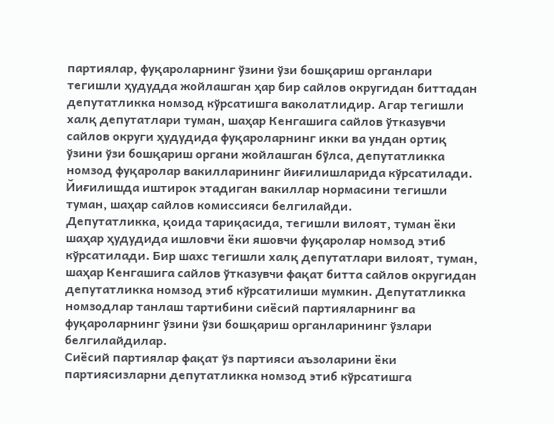партиялар, фуқароларнинг ўзини ўзи бошқариш органлари тегишли ҳудудда жойлашган ҳар бир сайлов округидан биттадан депутатликка номзод кўрсатишга ваколатлидир. Агар тегишли халқ депутатлари туман, шаҳар Кенгашига сайлов ўтказувчи сайлов округи ҳудудида фуқароларнинг икки ва ундан ортиқ ўзини ўзи бошқариш органи жойлашган бўлса, депутатликка номзод фуқаролар вакилларининг йиғилишларида кўрсатилади. Йиғилишда иштирок этадиган вакиллар нормасини тегишли туман, шаҳар сайлов комиссияси белгилайди.
Депутатликка, қоида тариқасида, тегишли вилоят, туман ёки шаҳар ҳудудида ишловчи ёки яшовчи фуқаролар номзод этиб кўрсатилади. Бир шахс тегишли халқ депутатлари вилоят, туман, шаҳар Кенгашига сайлов ўтказувчи фақат битта сайлов округидан депутатликка номзод этиб кўрсатилиши мумкин. Депутатликка номзодлар танлаш тартибини сиёсий партияларнинг ва фуқароларнинг ўзини ўзи бошқариш органларининг ўзлари белгилайдилар.
Сиёсий партиялар фақат ўз партияси аъзоларини ёки партиясизларни депутатликка номзод этиб кўрсатишга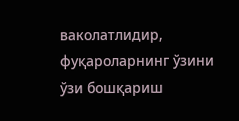ваколатлидир, фуқароларнинг ўзини ўзи бошқариш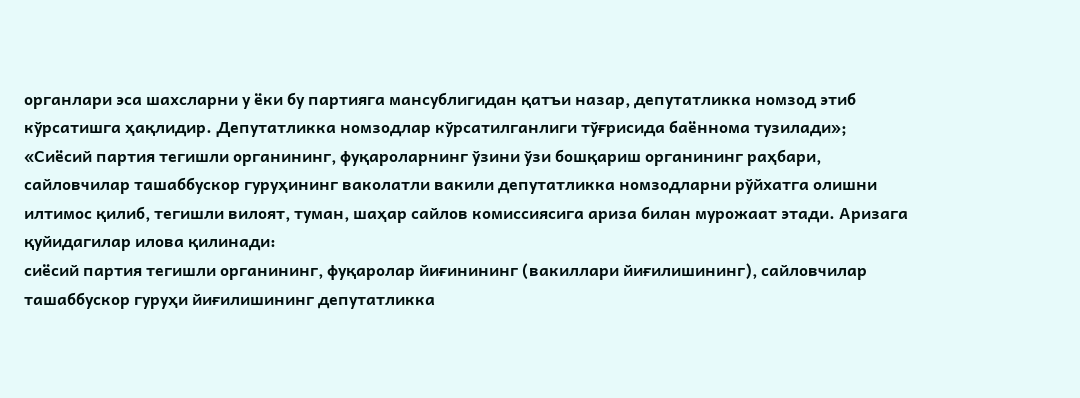органлари эса шахсларни у ёки бу партияга мансублигидан қатъи назар, депутатликка номзод этиб кўрсатишга ҳақлидир. Депутатликка номзодлар кўрсатилганлиги тўғрисида баённома тузилади»;
«Сиёсий партия тегишли органининг, фуқароларнинг ўзини ўзи бошқариш органининг раҳбари, сайловчилар ташаббускор гуруҳининг ваколатли вакили депутатликка номзодларни рўйхатга олишни илтимос қилиб, тегишли вилоят, туман, шаҳар сайлов комиссиясига ариза билан мурожаат этади. Аризага қуйидагилар илова қилинади:
сиёсий партия тегишли органининг, фуқаролар йиғинининг (вакиллари йиғилишининг), сайловчилар ташаббускор гуруҳи йиғилишининг депутатликка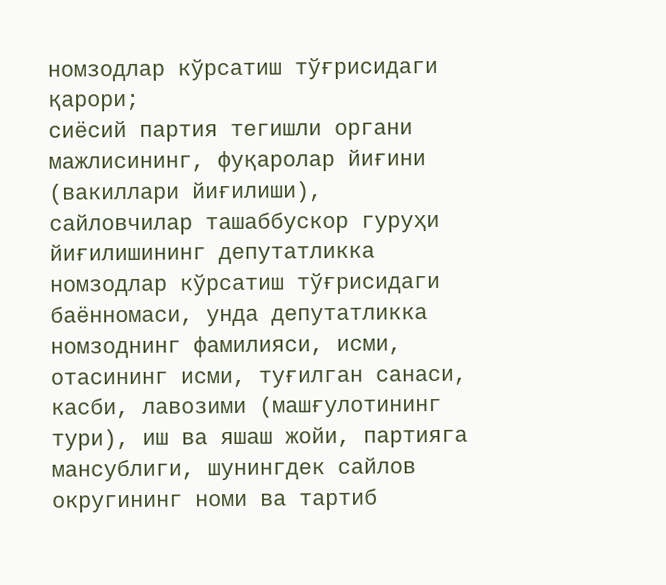номзодлар кўрсатиш тўғрисидаги қарори;
сиёсий партия тегишли органи мажлисининг, фуқаролар йиғини (вакиллари йиғилиши), сайловчилар ташаббускор гуруҳи йиғилишининг депутатликка номзодлар кўрсатиш тўғрисидаги баённомаси, унда депутатликка номзоднинг фамилияси, исми, отасининг исми, туғилган санаси, касби, лавозими (машғулотининг тури), иш ва яшаш жойи, партияга мансублиги, шунингдек сайлов округининг номи ва тартиб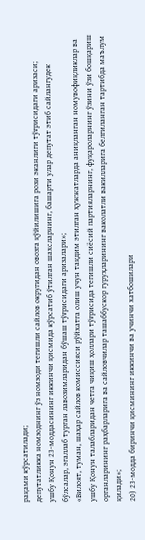рақами кўрсатилади;
депутатликка номзоднинг ўз номзоди тегишли сайлов округидан овозга қўйилишига рози эканлиги тўғрисидаги аризаси;
ушбу Қонун 23-моддасининг иккинчи қисмида кўрсатиб ўтилган шахсларнинг, башарти улар депутат этиб сайлангудек бўлсалар, эгаллаб турган лавозимларидан бўшаш тўғрисидаги аризалари»;
«Вилоят, туман, шаҳар сайлов комиссияси рўйхатга олиш учун тақдим этилган ҳужжатларда аниқланган номувофиқликлар ва ушбу Қонун талабларидан четга чиқиш ҳоллари тўғрисида тегишли сиёсий партияларнинг, фуқароларнинг ўзини ўзи бошқариш органларининг раҳбарларига ва сайловчилар ташаббускор гуруҳларининг ваколатли вакилларига белгиланган тартибда маълум қилади»;
20) 23-модда биринчи қисмининг иккинчи ва учинчи хатбошилари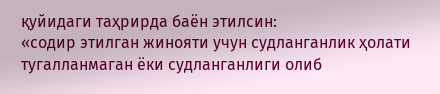қуйидаги таҳрирда баён этилсин:
«содир этилган жинояти учун судланганлик ҳолати тугалланмаган ёки судланганлиги олиб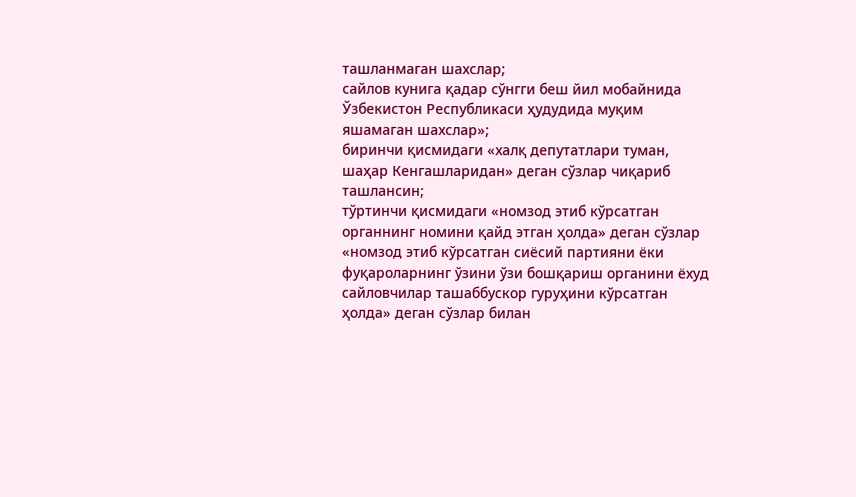ташланмаган шахслар;
сайлов кунига қадар сўнгги беш йил мобайнида Ўзбекистон Республикаси ҳудудида муқим яшамаган шахслар»;
биринчи қисмидаги «халқ депутатлари туман, шаҳар Кенгашларидан» деган сўзлар чиқариб ташлансин;
тўртинчи қисмидаги «номзод этиб кўрсатган органнинг номини қайд этган ҳолда» деган сўзлар «номзод этиб кўрсатган сиёсий партияни ёки фуқароларнинг ўзини ўзи бошқариш органини ёхуд сайловчилар ташаббускор гуруҳини кўрсатган ҳолда» деган сўзлар билан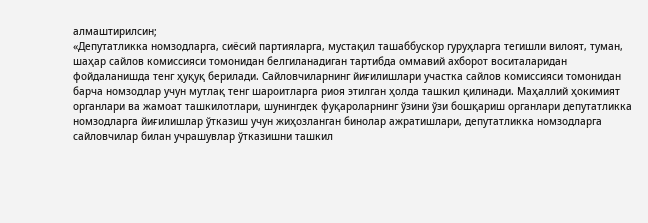алмаштирилсин;
«Депутатликка номзодларга, сиёсий партияларга, мустақил ташаббускор гуруҳларга тегишли вилоят, туман, шаҳар сайлов комиссияси томонидан белгиланадиган тартибда оммавий ахборот воситаларидан фойдаланишда тенг ҳуқуқ берилади. Сайловчиларнинг йиғилишлари участка сайлов комиссияси томонидан барча номзодлар учун мутлақ тенг шароитларга риоя этилган ҳолда ташкил қилинади. Маҳаллий ҳокимият органлари ва жамоат ташкилотлари, шунингдек фуқароларнинг ўзини ўзи бошқариш органлари депутатликка номзодларга йиғилишлар ўтказиш учун жиҳозланган бинолар ажратишлари, депутатликка номзодларга сайловчилар билан учрашувлар ўтказишни ташкил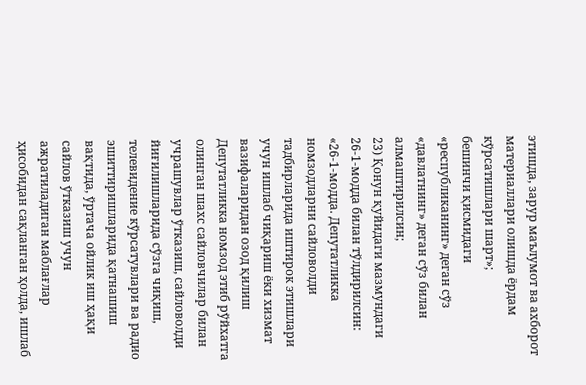этишда, зарур маълумот ва ахборот материаллари олишда ёрдам кўрсатишлари шарт»;
бешинчи қисмидаги «республиканинг» деган сўз «давлатнинг» деган сўз билан алмаштирилсин;
23) Қонун қуйидаги мазмундаги 26-1-модда билан тўлдирилсин:
«26-1-модда. Депутатликка номзодларни сайловолди тадбирларида иштирок этишлари учун ишлаб чиқариш ёки хизмат вазифаларидан озод қилиш
Депутатликка номзод этиб рўйхатга олинган шахс сайловчилар билан учрашувлар ўтказиш, сайловолди йиғилишларида сўзга чиқиш, телевидение кўрсатувлари ва радио эшиттиришларида қатнашиш вақтида, ўртача ойлик иш ҳақи сайлов ўтказиш учун ажратиладиган маблағлар ҳисобидан сақланган ҳолда, ишлаб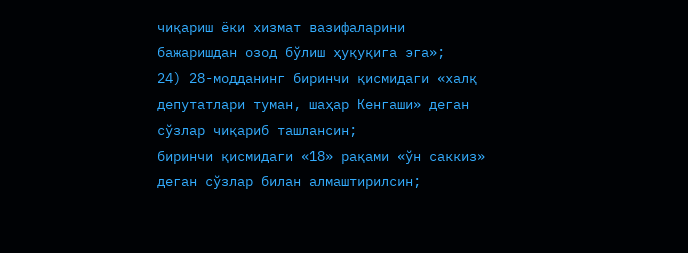чиқариш ёки хизмат вазифаларини бажаришдан озод бўлиш ҳуқуқига эга»;
24) 28-модданинг биринчи қисмидаги «халқ депутатлари туман, шаҳар Кенгаши» деган сўзлар чиқариб ташлансин;
биринчи қисмидаги «18» рақами «ўн саккиз» деган сўзлар билан алмаштирилсин;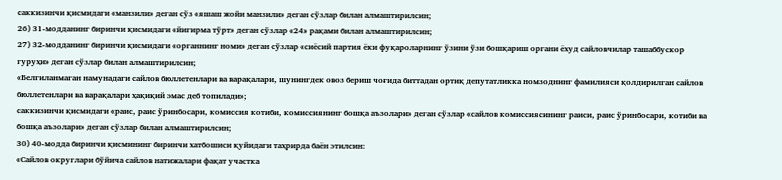саккизинчи қисмидаги «манзили» деган сўз «яшаш жойи манзили» деган сўзлар билан алмаштирилсин;
26) 31-модданинг биринчи қисмидаги «йигирма тўрт» деган сўзлар «24» рақами билан алмаштирилсин;
27) 32-модданинг биринчи қисмидаги «органнинг номи» деган сўзлар «сиёсий партия ёки фуқароларнинг ўзини ўзи бошқариш органи ёхуд сайловчилар ташаббускор гуруҳи» деган сўзлар билан алмаштирилсин;
«Белгиланмаган намунадаги сайлов бюллетенлари ва варақалари, шунингдек овоз бериш чоғида биттадан ортиқ депутатликка номзоднинг фамилияси қолдирилган сайлов бюллетенлари ва варақалари ҳақиқий эмас деб топилади»;
саккизинчи қисмидаги «раис, раис ўринбосари, комиссия котиби, комиссиянинг бошқа аъзолари» деган сўзлар «сайлов комиссиясининг раиси, раис ўринбосари, котиби ва бошқа аъзолари» деган сўзлар билан алмаштирилсин;
30) 40-модда биринчи қисмининг биринчи хатбошиси қуйидаги таҳрирда баён этилсин:
«Сайлов округлари бўйича сайлов натижалари фақат участка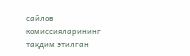сайлов комиссияларининг тақдим этилган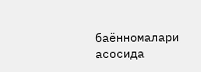баённомалари асосида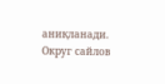аниқланади. Округ сайлов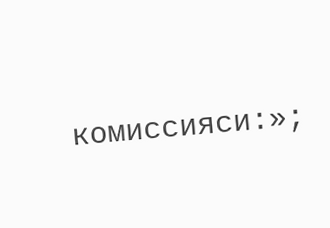комиссияси:»;